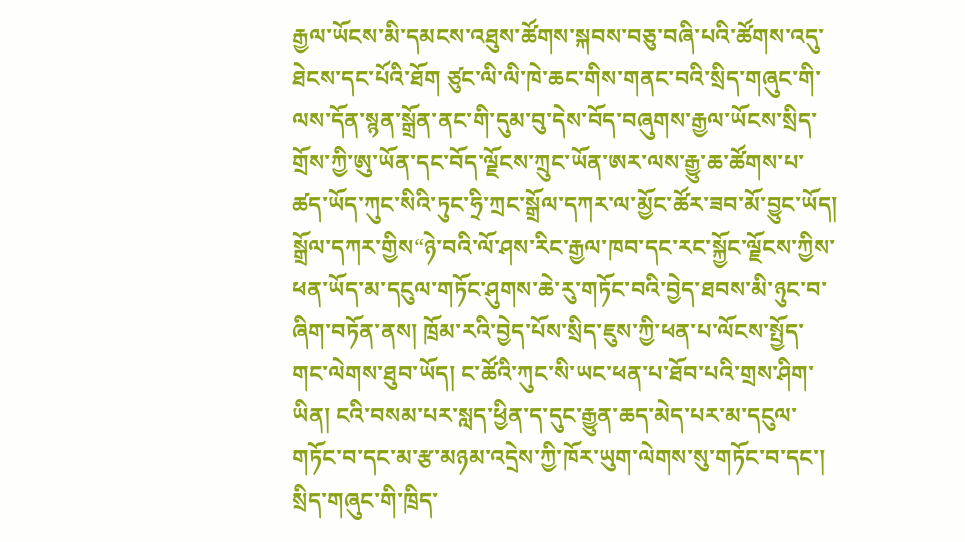རྒྱལ་ཡོངས་མི་དམངས་འཐུས་ཚོགས་སྐབས་བཅུ་བཞི་པའི་ཚོགས་འདུ་ཐེངས་དང་པོའི་ཐོག ཙུང་ལི་ལི་ཁེ་ཆང་གིས་གནང་བའི་སྲིད་གཞུང་གི་ལས་དོན་སྙན་སྒྲོན་ནང་གི་དུམ་བུ་དེས་བོད་བཞུགས་རྒྱལ་ཡོངས་སྲིད་གྲོས་ཀྱི་ཨུ་ཡོན་དང་བོད་ལྗོངས་ཀྲུང་ཡོན་ཨར་ལས་རྒྱུ་ཆ་ཚོགས་པ་ཚད་ཡོད་ཀུང་སིའི་ཏུང་ཧྲི་ཀྲང་སྒྲོལ་དཀར་ལ་མྱོང་ཚོར་ཟབ་མོ་བྱུང་ཡོད།
སྒྲོལ་དཀར་གྱིས“ཉེ་བའི་ལོ་ཤས་རིང་རྒྱལ་ཁབ་དང་རང་སྐྱོང་ལྗོངས་ཀྱིས་ཕན་ཡོད་མ་དངུལ་གཏོང་ཤུགས་ཆེ་རུ་གཏོང་བའི་བྱེད་ཐབས་མི་ཉུང་བ་ཞིག་བཏོན་ནས། ཁྲོམ་རའི་བྱེད་པོས་སྲིད་ཇུས་ཀྱི་ཕན་པ་ལོངས་སྤྱོད་གང་ལེགས་ཐུབ་ཡོད། ང་ཚོའི་ཀུང་སི་ཡང་ཕན་པ་ཐོབ་པའི་གྲས་ཤིག་ཡིན། ངའི་བསམ་པར་སླད་ཕྱིན་ད་དུང་རྒྱུན་ཆད་མེད་པར་མ་དངུལ་གཏོང་བ་དང་མ་རྩ་མཉམ་འདྲེས་ཀྱི་ཁོར་ཡུག་ལེགས་སུ་གཏོང་བ་དང་། སྲིད་གཞུང་གི་ཁྲིད་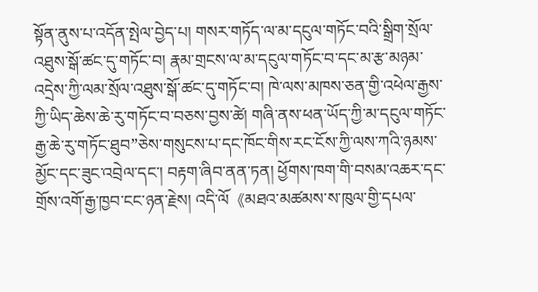སྟོན་ནུས་པ་འདོན་སྤེལ་བྱེད་པ། གསར་གཏོད་ལ་མ་དངུལ་གཏོང་བའི་སྒྲིག་སྲོལ་འཐུས་སྒོ་ཚང་དུ་གཏོང་བ། རྣམ་གྲངས་ལ་མ་དངུལ་གཏོང་བ་དང་མ་རྩ་མཉམ་འདྲེས་ཀྱི་ལམ་སྲོལ་འཐུས་སྒོ་ཚང་དུ་གཏོང་བ། ཁེ་ལས་མཁས་ཅན་གྱི་འཕེལ་རྒྱས་ཀྱི་ཡིད་ཆེས་ཆེ་རུ་གཏོང་བ་བཅས་བྱས་ཚེ། གཞི་ནས་ཕན་ཡོད་ཀྱི་མ་དངུལ་གཏོང་རྒྱ་ཆེ་རུ་གཏོང་ཐུབ”ཅེས་གསུངས་པ་དང་ཁོང་གིས་རང་ངོས་ཀྱི་ལས་ཀའི་ཉམས་མྱོང་དང་ཟུང་འབྲེལ་དང་། བརྟག་ཞིབ་ནན་ཏན། ཕྱོགས་ཁག་གི་བསམ་འཆར་དང་གྲོས་འགོ་རྒྱ་ཁྱབ་ངང་ཉན་རྗེས། འདི་ལོ《མཐའ་མཚམས་ས་ཁུལ་གྱི་དཔལ་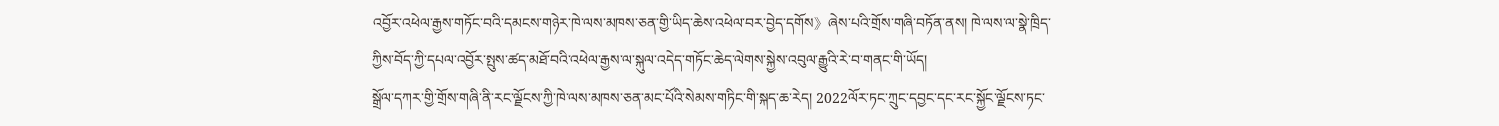འབྱོར་འཕེལ་རྒྱས་གཏོང་བའི་དམངས་གཉེར་ཁེ་ལས་མཁས་ཅན་གྱི་ཡིད་ཆེས་འཕེལ་བར་བྱེད་དགོས》ཞེས་པའི་གྲོས་གཞི་བཏོན་ནས། ཁེ་ལས་ལ་སྣེ་ཁྲིད་ཀྱིས་བོད་ཀྱི་དཔལ་འབྱོར་སྤུས་ཚད་མཐོ་བའི་འཕེལ་རྒྱས་ལ་སྐུལ་འདེད་གཏོང་ཆེད་ལེགས་སྐྱེས་འབུལ་རྒྱུའི་རེ་བ་གནང་གི་ཡོད།
སྒྲོལ་དཀར་གྱི་གྲོས་གཞི་ནི་རང་ལྗོངས་ཀྱི་ཁེ་ལས་མཁས་ཅན་མང་པོའི་སེམས་གཏིང་གི་སྐད་ཆ་རེད། 2022ལོར་ཏང་ཀྲུང་དབྱང་དང་རང་སྐྱོང་ལྗོངས་ཏང་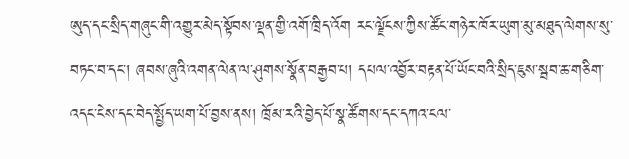ཨུད་དང་སྲིད་གཞུང་གི་འགྱུར་མེད་སྟོབས་ལྡན་གྱི་འགོ་ཁྲིད་འོག རང་ལྗོངས་ཀྱིས་ཚོང་གཉེར་ཁོར་ཡུག་མུ་མཐུད་ལེགས་སུ་བཏང་བ་དང་། ཞབས་ཞུའི་འགན་ལེན་ལ་ཤུགས་སྣོན་བརྒྱབ་པ། དཔལ་འབྱོར་བརྟན་པོ་ཡོང་བའི་སྲིད་ཇུས་སྦབ་ཆ་གཅིག་འདང་ངེས་དང་བེད་སྤྱོད་ཡག་པོ་བྱས་ནས། ཁྲོམ་རའི་བྱེད་པོ་སྣ་ཚོགས་དང་དཀའ་ངལ་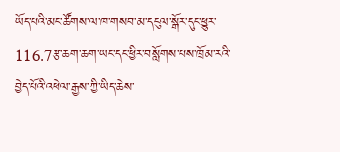ཡོད་པའི་མང་ཚོགས་ལ་ཁ་གསབ་མ་དངུལ་སྒོར་དུང་ཕྱུར་116.7རྩ་ཆག་ཆག་ཡང་དང་ཕྱིར་བསློགས་པས་ཁྲོམ་རའི་བྱེད་པོའི་འཕེལ་རྒྱས་ཀྱི་ཡིད་ཆེས་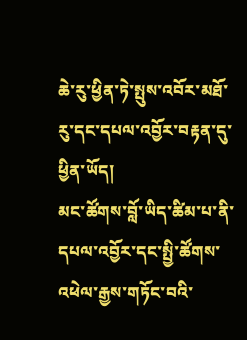ཆེ་རུ་ཕྱིན་ཏེ་སྤུས་འབོར་མཐོ་རུ་དང་དཔལ་འབྱོར་བརྟན་དུ་ཕྱིན་ཡོད།
མང་ཚོགས་བློ་ཡིད་ཚིམ་པ་ནི་དཔལ་འབྱོར་དང་སྤྱི་ཚོགས་འཕེལ་རྒྱས་གཏོང་བའི་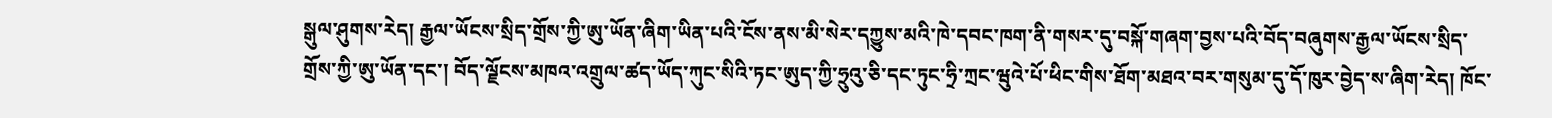སྒུལ་ཤུགས་རེད། རྒྱལ་ཡོངས་སྲིད་གྲོས་ཀྱི་ཨུ་ཡོན་ཞིག་ཡིན་པའི་ངོས་ནས་མི་སེར་དཀྱུས་མའི་ཁེ་དབང་ཁག་ནི་གསར་དུ་བསྐོ་གཞག་བྱས་པའི་བོད་བཞུགས་རྒྱལ་ཡོངས་སྲིད་གྲོས་ཀྱི་ཨུ་ཡོན་དང་། བོད་ལྗོངས་མཁའ་འགྲུལ་ཚད་ཡོད་ཀུང་སིའི་ཏང་ཨུད་ཀྱི་ཧྲུའུ་ཅི་དང་ཏུང་ཧྲི་ཀྲང་ཝུའེ་པོ་ཕིང་གིས་ཐོག་མཐའ་བར་གསུམ་དུ་དོ་ཁུར་བྱེད་ས་ཞིག་རེད། ཁོང་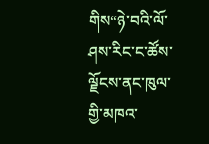གིས“ཉེ་བའི་ལོ་ཤས་རིང་ང་ཚོས་ལྗོངས་ནང་ཁུལ་གྱི་མཁའ་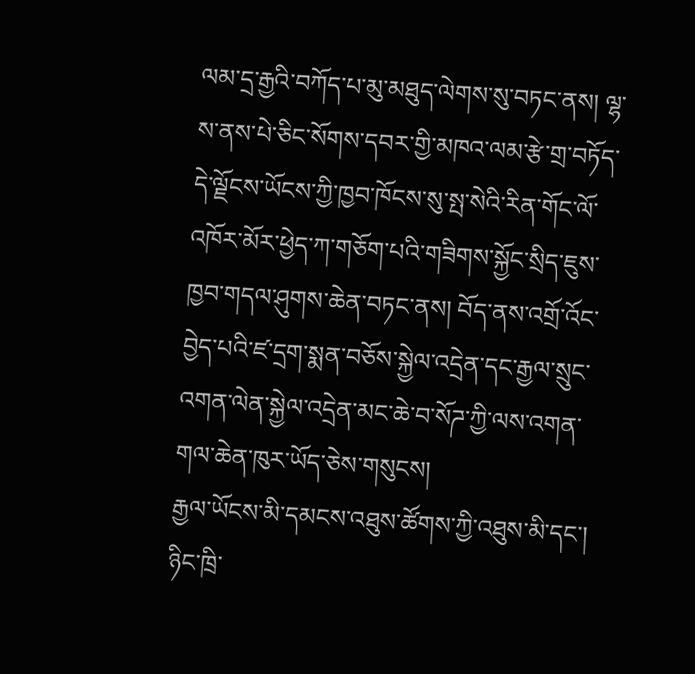ལམ་དྲ་རྒྱའི་བཀོད་པ་མུ་མཐུད་ལེགས་སུ་བཏང་ནས། ལྷ་ས་ནས་པེ་ཅིང་སོགས་དབར་གྱི་མཁའ་ལམ་རྩེ་གྲ་བཏོད་དེ་ལྗོངས་ཡོངས་ཀྱི་ཁྱབ་ཁོངས་སུ་སྤ་སེའི་རིན་གོང་ལོ་འཁོར་མོར་ཕྱེད་ཀ་གཅོག་པའི་གཟིགས་སྐྱོང་སྲིད་ཇུས་ཁྱབ་གདལ་ཤུགས་ཆེན་བཏང་ནས། བོད་ནས་འགྲོ་འོང་བྱེད་པའི་ཛ་དྲག་སྨན་བཅོས་སྐྱེལ་འདྲེན་དང་རྒྱལ་སྲུང་འགན་ལེན་སྐྱེལ་འདྲེན་མང་ཆེ་བ་སོཌ་ཀྱི་ལས་འགན་གལ་ཆེན་ཁུར་ཡོད་ཅེས་གསུངས།
རྒྱལ་ཡོངས་མི་དམངས་འཐུས་ཚོགས་ཀྱི་འཐུས་མི་དང་། ཉིང་ཁྲི་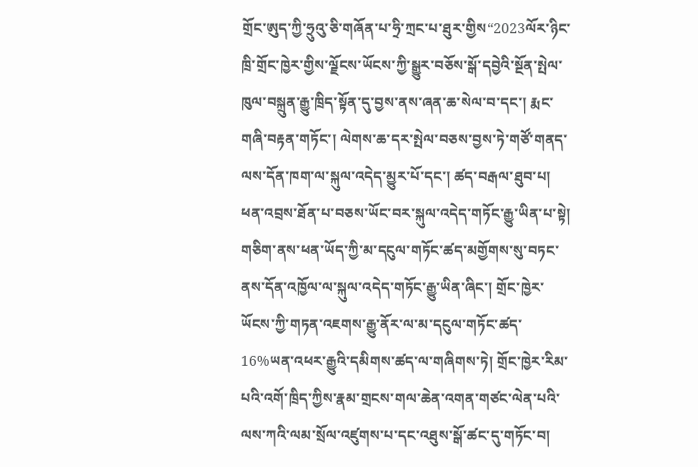གྲོང་ཨུད་ཀྱི་ཧྲུའུ་ཅི་གཞོན་པ་ཧྲི་ཀྲང་པ་ཐུར་གྱིས“2023ལོར་ཉིང་ཁྲི་གྲོང་ཁྱེར་གྱིས་ལྗོངས་ཡོངས་ཀྱི་སྒྱུར་བཅོས་སྒོ་དབྱེའི་སྔོན་སྤེལ་ཁུལ་བསྐྲུན་རྒྱུ་ཁྲིད་སྟོན་དུ་བྱས་ནས་ཞན་ཆ་སེལ་བ་དང་། རྨང་གཞི་བརྟན་གཏོང་། ལེགས་ཆ་དར་སྤེལ་བཅས་བྱས་ཏེ་གཙོ་གནད་ལས་དོན་ཁག་ལ་སྐུལ་འདེད་མྱུར་པོ་དང་། ཚད་བརྒལ་ཐུབ་པ། ཕན་འབྲས་ཐོན་པ་བཅས་ཡོང་བར་སྐུལ་འདེད་གཏོང་རྒྱུ་ཡིན་པ་སྟེ། གཅིག་ནས་ཕན་ཡོད་ཀྱི་མ་དངུལ་གཏོང་ཚད་མགྱོགས་སུ་བཏང་ནས་དོན་འཁྱོལ་ལ་སྐུལ་འདེད་གཏོང་རྒྱུ་ཡིན་ཞིང་། གྲོང་ཁྱེར་ཡོངས་ཀྱི་གཏན་འཇགས་རྒྱུ་ནོར་ལ་མ་དངུལ་གཏོང་ཚད་16%ཡན་འཕར་རྒྱུའི་དམིགས་ཚད་ལ་གཞིགས་ཏེ། གྲོང་ཁྱེར་རིམ་པའི་འགོ་ཁྲིད་ཀྱིས་རྣམ་གྲངས་གལ་ཆེན་འགན་གཙང་ལེན་པའི་ལས་ཀའི་ལམ་སྲོལ་འཛུགས་པ་དང་འཐུས་སྒོ་ཚང་དུ་གཏོང་བ།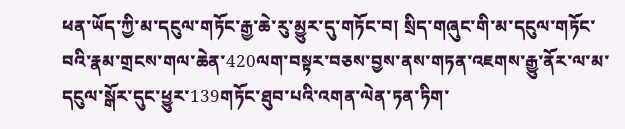ཕན་ཡོད་ཀྱི་མ་དངུལ་གཏོང་རྒྱ་ཆེ་རུ་མྱུར་དུ་གཏོང་བ། སྲིད་གཞུང་གི་མ་དངུལ་གཏོང་བའི་རྣམ་གྲངས་གལ་ཆེན་420ལག་བསྟར་བཅས་བྱས་ནས་གཏན་འཇགས་རྒྱུ་ནོར་ལ་མ་དངུལ་སྒོར་དུང་ཕྱུར་139གཏོང་ཐུབ་པའི་འགན་ལེན་ཏན་ཏིག་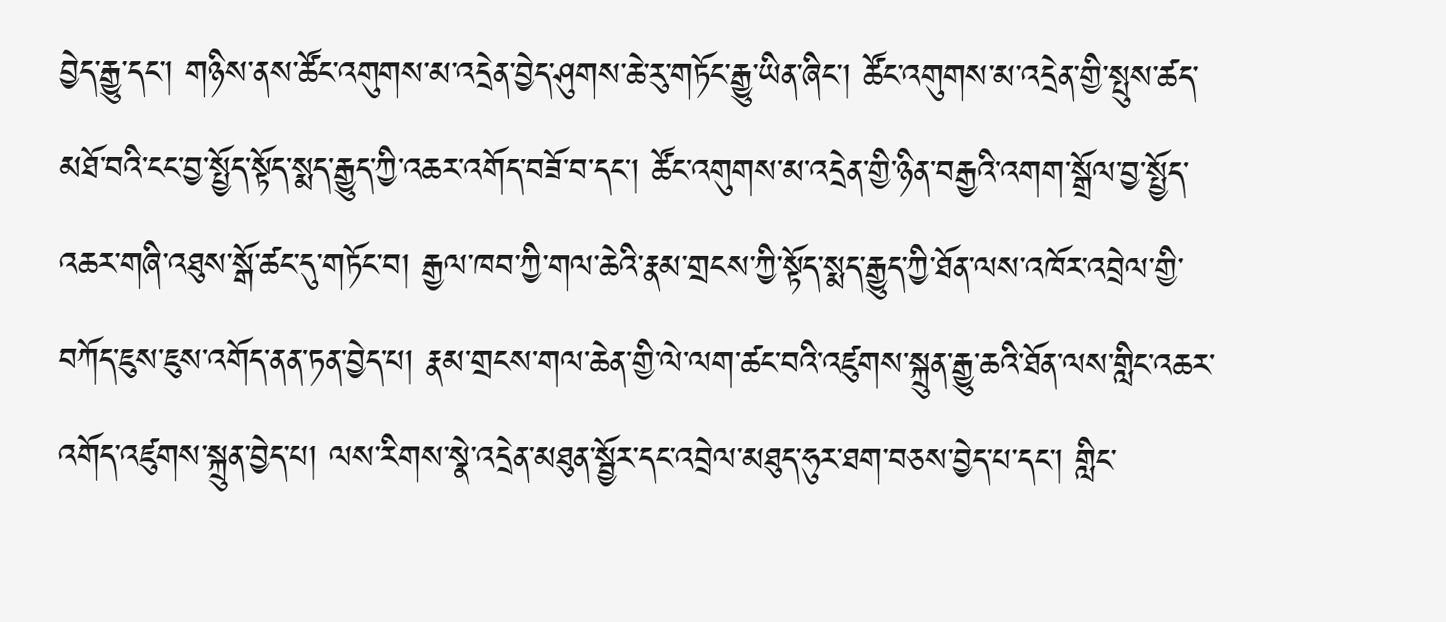བྱེད་རྒྱུ་དང་། གཉིས་ནས་ཚོང་འགུགས་མ་འདྲེན་བྱེད་ཤུགས་ཆེ་རུ་གཏོང་རྒྱུ་ཡིན་ཞིང་། ཚོང་འགུགས་མ་འདྲེན་གྱི་སྤུས་ཚད་མཐོ་བའི་ངང་བྱ་སྤྱོད་སྟོད་སྨད་རྒྱུད་ཀྱི་འཆར་འགོད་བཟོ་བ་དང་། ཚོང་འགུགས་མ་འདྲེན་གྱི་ཉིན་བརྒྱའི་འགག་སྒྲོལ་བྱ་སྤྱོད་འཆར་གཞི་འཐུས་སྒོ་ཚང་དུ་གཏོང་བ། རྒྱལ་ཁབ་ཀྱི་གལ་ཆེའི་རྣམ་གྲངས་ཀྱི་སྟོད་སྨད་རྒྱུད་ཀྱི་ཐོན་ལས་འཁོར་འབྲེལ་གྱི་བཀོད་ཇུས་ཇུས་འགོད་ནན་ཏན་བྱེད་པ། རྣམ་གྲངས་གལ་ཆེན་གྱི་ལེ་ལག་ཚང་བའི་འཛུགས་སྐྲུན་རྒྱུ་ཆའི་ཐོན་ལས་གླིང་འཆར་འགོད་འཛུགས་སྐྲུན་བྱེད་པ། ལས་རིགས་སྣེ་འདྲེན་མཐུན་སྦྱོར་དང་འབྲེལ་མཐུད་ཧུར་ཐག་བཅས་བྱེད་པ་དང་། གླིང་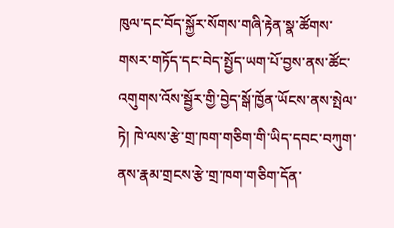ཁུལ་དང་བོད་སྐྱོར་སོགས་གཞི་རྟེན་སྣ་ཚོགས་གསར་གཏོད་དང་བེད་སྤྱོད་ཡག་པོ་བྱས་ནས་ཚོང་འགུགས་འོས་སྦྱོར་གྱི་བྱེད་སྒོ་ཁྱོན་ཡོངས་ནས་སྤེལ་ཏེ། ཁེ་ལས་རྩེ་གྲ་ཁག་གཅིག་གི་ཡིད་དབང་བཀུག་ནས་རྣམ་གྲངས་རྩེ་གྲ་ཁག་གཅིག་དོན་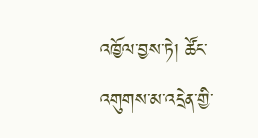འཁྱོལ་བྱས་ཏེ། ཚོང་འགུགས་མ་འདྲེན་གྱི་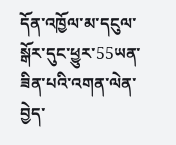དོན་འཁྱོལ་མ་དངུལ་སྒོར་དུང་ཕྱུར་55ཡན་ཟིན་པའི་འགན་ལེན་བྱེད་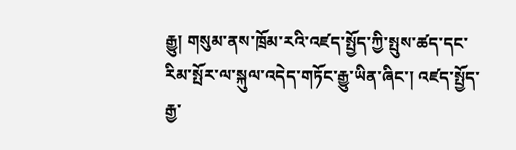རྒྱུ། གསུམ་ནས་ཁྲོམ་རའི་འཛད་སྤྱོད་ཀྱི་སྤུས་ཚད་དང་རིམ་སྤོར་ལ་སྐུལ་འདེད་གཏོང་རྒྱུ་ཡིན་ཞིང་། འཛད་སྤྱོད་རྒྱ་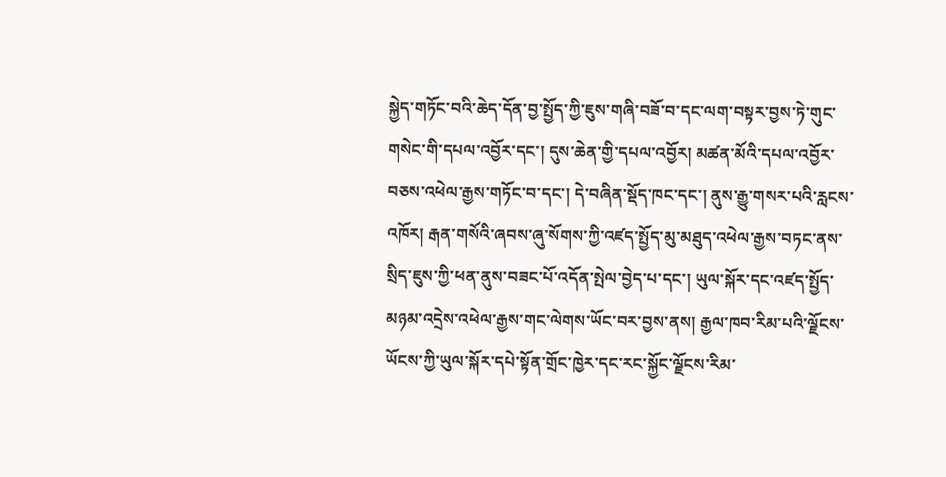སྐྱེད་གཏོང་བའི་ཆེད་དོན་བྱ་སྤྱོད་ཀྱི་ཇུས་གཞི་བཟོ་བ་དང་ལག་བསྟར་བྱས་ཏེ་གུང་གསེང་གི་དཔལ་འབྱོར་དང་། དུས་ཆེན་གྱི་དཔལ་འབྱོར། མཚན་མོའི་དཔལ་འབྱོར་བཅས་འཕེལ་རྒྱས་གཏོང་བ་དང་། དེ་བཞིན་སྡོད་ཁང་དང་། ནུས་རྒྱུ་གསར་པའི་རླངས་འཁོར། རྒན་གསོའི་ཞབས་ཞུ་སོགས་ཀྱི་འཛད་སྤྱོད་མུ་མཐུད་འཕེལ་རྒྱས་བཏང་ནས་སྲིད་ཇུས་ཀྱི་ཕན་ནུས་བཟང་པོ་འདོན་སྤེལ་བྱེད་པ་དང་། ཡུལ་སྐོར་དང་འཛད་སྤྱོད་མཉམ་འདྲེས་འཕེལ་རྒྱས་གང་ལེགས་ཡོང་བར་བྱས་ནས། རྒྱལ་ཁབ་རིམ་པའི་ལྗོངས་ཡོངས་ཀྱི་ཡུལ་སྐོར་དཔེ་སྟོན་གྲོང་ཁྱེར་དང་རང་སྐྱོང་ལྗོངས་རིམ་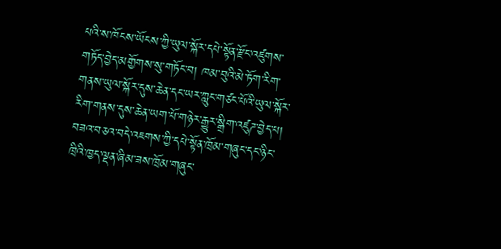པའི་ས་ཁོངས་ཡོངས་ཀྱི་ཡུལ་སྐོར་དཔེ་སྟོན་རྫོང་འཛུགས་གཏོད་བྱེད་མགྱོགས་སུ་གཏོང་བ། ཁམ་བུའི་མེ་ཏོག་རིག་གནས་ཡུལ་སྐོར་དུས་ཆེན་དང་ཡར་ཀླུང་གཙང་པོའི་ཡུལ་སྐོར་རིག་གནས་དུས་ཆེན་ཡག་པོ་གཉེར་རྒྱུར་སྒྲིག་འཛུཌ་བྱེད་པ། བཟའ་བཅའ་བདེ་འཇགས་ཀྱི་དཔེ་སྟོན་ཁྲོམ་གཞུང་དང་ཉིང་ཁྲིའི་ཁྱད་ལྡན་ཞིམ་ཟས་ཁྲོམ་གཞུང་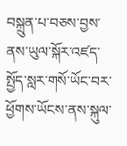བསྐྲུན་པ་བཅས་བྱས་ནས་ཡུལ་སྐོར་འཛད་སྤྱོད་སླར་གསོ་ཡོང་བར་ཕྱོགས་ཡོངས་ནས་སྐུལ་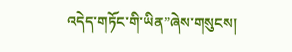འདེད་གཏོང་གི་ཡིན”ཞེས་གསུངས།